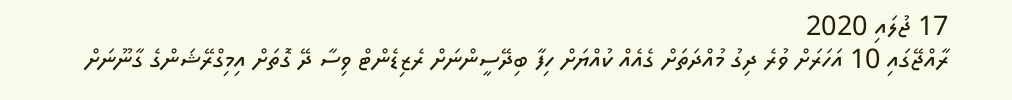17 ޖުލައި 2020
ރާއްޖޭގައި 10 އަހަރަށް ވުރެ ދިގު މުއްދަތަށް ގެއެއް ކުއްޔަށް ހިފާ ބިދޭސީންނަށް ރެޒިޑެންޓް ވިސާ ދޭ ގޮތަށް އިމިގްރޭޝަންގެ ގާނޫނަށް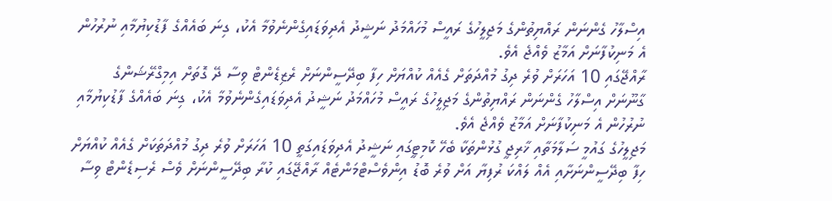އިސްލާހު ގެންނަން ރައްޔިތުންގެ މަޖިލީހުގެ ރައީސް މުހައްމަދު ނަޝީދު އެދިވަޑައިގެންނެވުމާ އެކު، ގިނަ ބައެއްގެ ފާޑުކިޔުމާއި ނުރުހުން އެ މަނިކުފާނަށް އަމާޒު ވެއްޖެ އެވެ.
ރާއްޖޭގައި 10 އަހަރަށް ވުރެ ދިގު މުއްދަތަށް ގެއެއް ކުއްޔަށް ހިފާ ބިދޭސީންނަށް ރެޒިޑެންޓް ވިސާ ދޭ ގޮތަށް އިމިގްރޭޝަންގެ ގާނޫނަށް އިސްލާހު ގެންނަން ރައްޔިތުންގެ މަޖިލީހުގެ ރައީސް މުހައްމަދު ނަޝީދު އެދިވަޑައިގެންނެވުމާ އެކު، ގިނަ ބައެއްގެ ފާޑުކިޔުމާއި ނުރުހުން އެ މަނިކުފާނަށް އަމާޒު ވެއްޖެ އެވެ.
މަޖިލީހުގެ ގައުމީ ސަލާމަތާއި ޚާރިޖީ ގުޅުންތަކާ ބެހޭ ކޮމިޓީގައި ނަޝީދު އެދިވަޑައިގަތީ 10 އަހަރަށް ވުރެ ދިގު މުއްދަތަކަށް ގެއެއް ކުއްޔަށް ހިފާ ބިދޭސީންނަށާއި އެއް ލައްކަ ރުފިޔާ އަށް ވުރެ ބޮޑު އިންވެސްޓްމަންޓެއް ރާއްޖޭގައި ކުރާ ބިދޭސީންނަށް ވެސް ރެސިޑެންޓް ވިސާ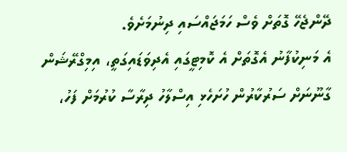ދޭންޖެހޭ ގޮތަށް ވެސް ހަމަޖައްސައި ދިނުމަށެވެ.
އެ މަނިކުފާނު އެގޮތަށް އެ ކޮމިޓީގައި އެދިވަޑައިގަތީ، އިމިގްރޭޝަން ގާނޫނަށް ސަރުކާރުން ހުށަހެޅި އިސްލާހު ދިރާސާ ކުރުމަށް ފަހު،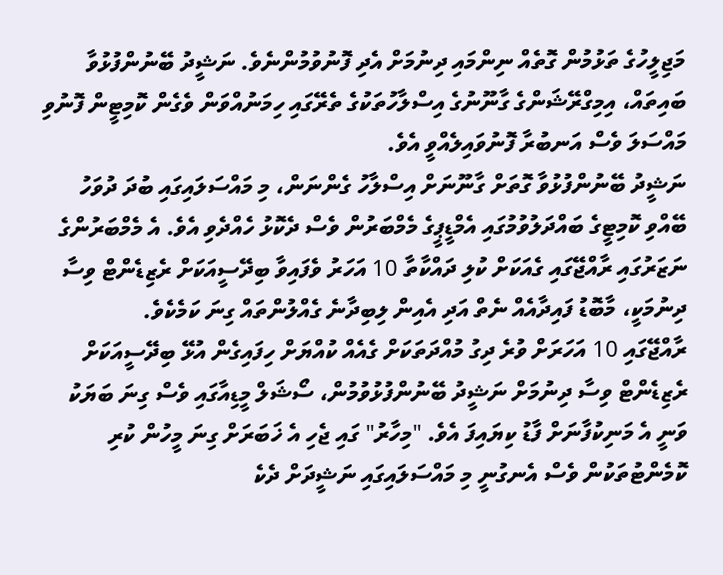މަޖިލީހުގެ ތަޅުމުން ގޮތެއް ނިންމައި ދިނުމަށް އެދި ފޮނުވުމުންނެވެ. ނަޝީދު ބޭނުންފުޅުވާ ބައިތައް، އިމިގްރޭޝަންގެ ގާނޫނުގެ އިސްލާހުތަކުގެ ތެރޭގައި ހިމަނުއްވަން ވެގެން ކޮމިޓީން ފޮނުވި މައްސަލަ ވެސް އަނބުރާ ފޮނުވައިލެއްވީ އެވެ.
ނަޝީދު ބޭނުންފުޅުވާ ގޮތަށް ގާނޫނަށް އިސްލާހު ގެންނަން، މި މައްސަލައިގައި ބުދަ ދުވަހު ބޭއްވި ކޮމިޓީގެ ބައްދަލުވުމުގައި އެމްޑީޕީގެ މެމްބަރުން ވެސް ދެކޮޅު ހެއްދެވި އެވެ. އެ މެމްބަރުންގެ ނަޒަރުގައި ރާއްޖޭގައި ގެއަކަށް ކުލި ދައްކާތާ 10 އަހަރު ވެފައިވާ ބިދޭސީއަކަށް ރެޒިޑެންޓް ވިސާ ދިނުމަކީ، މާބޮޑު ފައިދާއެއް ނެތް އަދި އެއިން ލިބިދާނެ ގެއްލުންތައް ގިނަ ކަމެކެވެ.
ރާއްޖޭގައި 10 އަހަރަށް ވުރެ ދިގު މުއްދަތަކަށް ގެއެއް ކުއްޔަށް ހިފައިގެން އުޅޭ ބިދޭސީއަކަށް ރެޒިޑެންޓް ވިސާ ދިނުމަށް ނަޝީދު ބޭނުންފުޅުވުމުން، ސޯޝަލް މީޑިއާގައި ވެސް ގިނަ ބަޔަކު ވަނީ އެ މަނިކުފާނަށް ފާޑު ކިޔައިފަ އެވެ. "މިހާރު" ގައި ޖެހި އެ ޚަބަރަށް ގިނަ މީހުން ކުރި ކޮމެންޓުތަކުން ވެސް އެނގުނީ މި މައްސަލައިގައި ނަޝީދަށް ދެކެ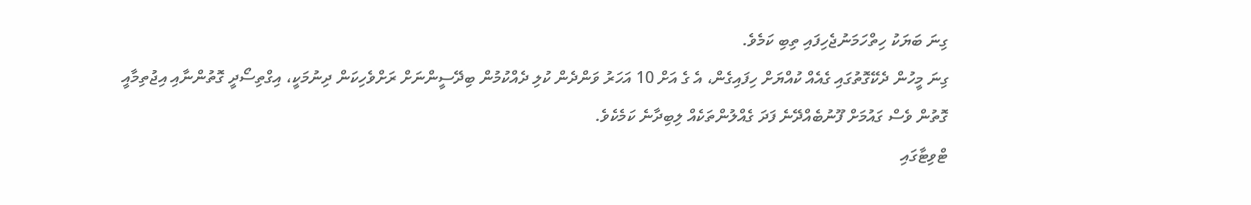ގިނަ ބަޔަކު ހިތްހަމަނުޖެހިފައި ތިބި ކަމެވެ.
ގިނަ މީހުން ދެކޭގޮތުގައި ގެއެއް ކުއްޔަށް ހިފައިގެން، އެ ގެ އަށް 10 އަހަރު ވަންދެން ކުލި ދެއްކުމުން ބިދޭސީންނަށް ރަށްވެހިކަން ދިނުމަކީ، އިގްތިސޯދީ ގޮތުންނާއި އިޖުތިމާއީ ގޮތުން ވެސް ގައުމަށް ފޫނުބެއްދޭނެ ފަދަ ގެއްލުންތަކެއް ލިބިދާނެ ކަމެކެވެ.
ޓްވިޓާގައި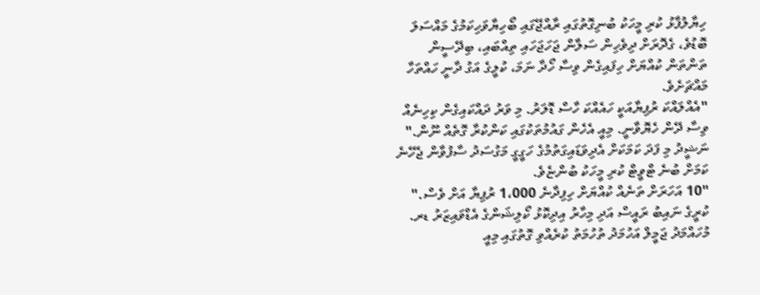ހިޔާލުފާޅު ކުރި މީހަކު ބުނިގޮތުގައި ރާއްޖޭގައި ބޯހިޔާވަހިކަމުގެ މައްސަލަ ބޮޑުވެ، ގެދޮރަށް ދިވެހިން ސަލާން ޖަހަޖަހައި ތިއްބައި، ބިދޭސީން ތަންތަން ކުއްޔަށް ހިފައިގެން ވިސާ ހޯދާ ނަމަ، ކުލީގެ އަގު ދާނީ ހައްތަހާ މައްޗަށެވެ.
"އެއްލައްކަ ރުފިޔާއަކީ ހައެއްކަ ހާސް ޑޮލަރު. މި ވަރު ދައްކައިގެން ކިހިނެއް ވިސާ ދޭން ހެޔޮވާނީ. މިއީ އެހެން ގައުމުތަކުގައި ކަންކުރާ ގޮތެއް ނޫން." ނަޝީދު މި ފަދަ ކަމަކަށް އެދިވަޑައިގަތުމުގެ ހަގީގީ މަގުސަދު ސާފުވާން ޖެހޭނެ ކަމަށް ބުނެ ޓްވީޓް ކުރި މީހަކު ބުންޏެވެ.
"10 އަހަރަށް ތަނެއް ކުއްޔަށް ހިފިދާނެ 1،000 ރުފިޔާ އަށް ވެސް."
ކުރީގެ ނައިބު ރައީސް އަދި މިހާރު އިދިކޮޅު ކޯލިޝަންގެ އެޑްވައިޒަރު ޑރ. މުހައްމަދު ޖަމީލް އަހުމަދު ތުހުމަތު ކުރެއްވި ގޮތުގައި މިއީ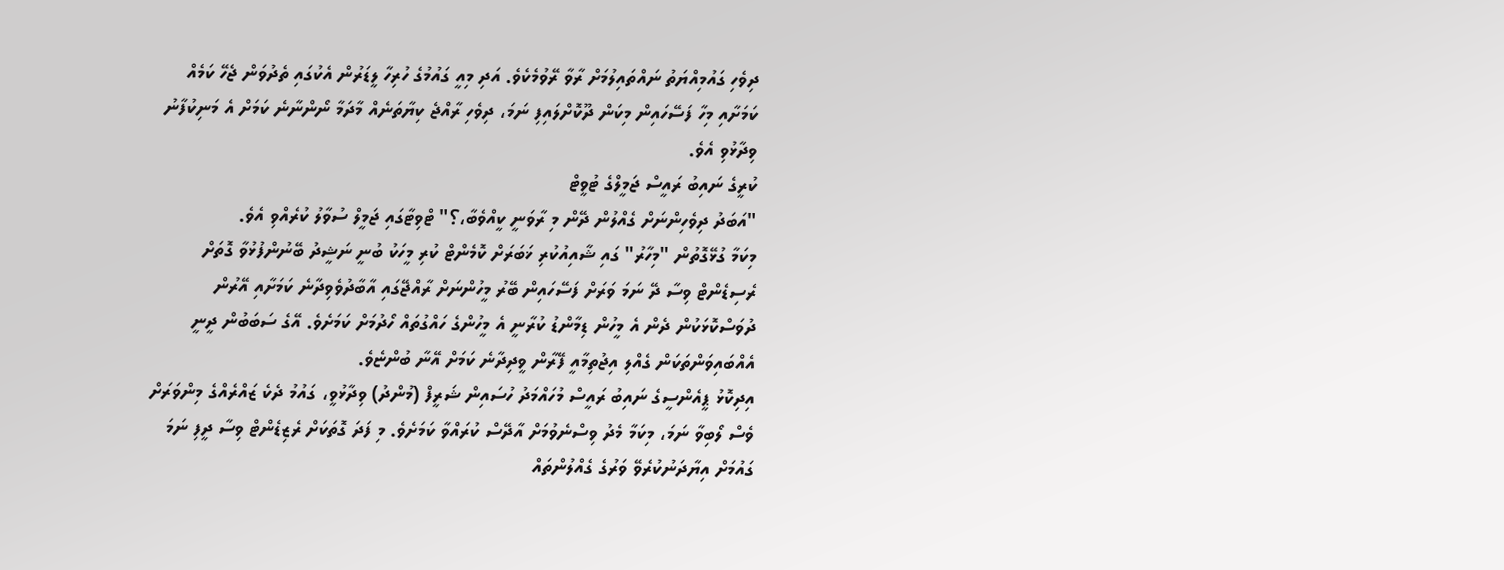ދިވެހި ގައުމިއްޔަތު ނައްތައިލުމަށް ރާވާ ރޭވުމެކެވެ. އަދި މިއީ ގައުމުގެ ހުރިހާ ލީޑަރުން އެކުގައި ތެދުވަން ޖެހޭ ކަމެއް ކަމަށާއި މިހާ ފަސޭހައިން މިކަން ދޫކޮށްލައިފި ނަމަ، ދިވެހި ރާއްޖެ ކިޔާތަނެއް މާދަމާ ނޯންނާނެ ކަމަށް އެ މަނިކުފާނު ވިދާޅުވި އެވެ.
ކުރީގެ ނައިބު ރައީސް ޖަމީލްގެ ޓުވީޓް
"އަބަދު ދިވެހިންނަށް ގެއްލުން ދޭން މި ރާވަނީ ކީއްވެބާ،؟" ޓްވިޓާގައި ޖަމީލް ސުވާލު ކުރެއްވި އެވެ.
މިކަމާ ގުޅޭގޮތުން "މިހާރު" ގައި ޝާއިއުކުރި ޚަބަރަށް ކޮމެންޓް ކުރި މީހަކު ބުނީ ނަޝީދު ބޭނުންފުޅުވާ ގޮތަށް ރެސިޑެންޓް ވިސާ ދޭ ނަމަ ވަރަށް ފަސޭހައިން ބޭރު މީހުންނަށް ރާއްޖޭގައި އާބާދުވެވިދާނެ ކަމަށާއި އޭރުން ދުވަސްކޮޅަކުން ދެން އެ މީހުން ޑިމާންޑު ކުރާނީ އެ މީހުންގެ ހައްގުތައް ހޯދުމަށް ކަމަށެވެ. އޭގެ ސަބަބުން ދީނީ އެއްބައިވަންތަކަން ގެއްލި އިޖުތިމާއީ ފޭރާން ވީދިދާނެ ކަމަށް އޭނާ ބުންޏެވެ.
އިދިކޮޅު ޕީއެންސީގެ ނައިބު ރައީސް މުހައްމަދު ހުސައިން ޝަރީފް (މުންދު) ވިދާޅުވީ، ގައުމު ދެކެ ޒައްރެއްގެ މިންވަރަށް ވެސް ލޯބިވާ ނަމަ، މިކަމާ މެދު ވިސްނެވުމަށް އާދޭސް ކުރައްވާ ކަމަށެވެ. މި ފަދަ ގޮތަކަށް ރެޒިޑެންޓް ވިސާ ދީފި ނަމަ ގައުމަށް އިޔާދަނުކުރެވޭ ވަރުގެ ގެއްލުންތައް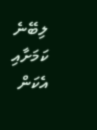ލިބޭނެ ކަމަށާއި އެކަން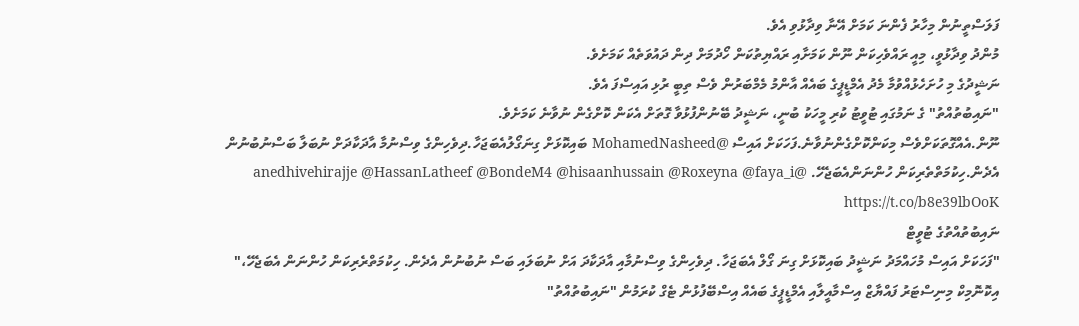ފަލަސްތީނުން މިހާރު ފެންނަ ކަމަށް އޭނާ ވިދާޅުވި އެވެ.
މުންދު ވިދާޅުވީ، މިއީ ރައްވެހިކަން ނޫން ކަމަށާއި ރައްޔިތުކަން ހޯދުމަށް ދިން ދައުވަތެއް ކަމަށެވެ.
ނަޝީދުގެ މި ހުށަހެޅުއްވުމާ މެދު އެމްޑީޕީގެ ބައެއް އާންމު މެމްބަރުން ވެސް ތިބީ ރުޅި އައިސްފަ އެވެ.
"ނައިބުތުއްތު" ގެ ނަމުގައި ޓުވީޓު ކުރި މީހަކު ބުނީ، ނަޝީދު ބޭނުންފުޅުވާ ގޮތަށް އެކަން ކޮށްގެން ނުވާނެ ކަމަށެވެ.
ނޫން.އެއްގޮތަކަށްވެސް މިކަންކޮށްގެންނުވާނެ.ފަހަކަށް އައިސް @MohamedNasheed ބައިކޮޅަށް ގިނަގޯލުއެބަޖަހާ.ދިވެހިންގެ ވިސްނުމާ އާދަކާދަށް ނުބަލާ ބަސްނުބުނުން އެދެން.ހިކުމަތްތެރިކަން ހުންނަންއެބަޖެހޭ. @anedhivehirajje @HassanLatheef @BondeM4 @hisaanhussain @Roxeyna @faya_i https://t.co/b8e39lbOoK
ނައިބުތުއްތުގެ ޓުވީޓް
"ފަހަކަށް އައިސް މުހައްމަދު ނަޝީދު ބައިކޮޅަށް ގިނަ ގޯލް އެބަޖަހާ. ދިވެހިންގެ ވިސްނުމާއި އާދަކާދަ އަށް ނުބަލައި ބަސް ނުބުނުން އެދެން. ހިކުމަތްރެރިކަން ހުންނަން އެބަޖެހޭ،" އިކޮނޮމިކް މިނިސްޓަރު ފައްޔާޒް އިސްމާއީލާއި އެމްޑީޕީގެ ބައެއް އިސްބޭފުޅުން ޓެގް ކުރަމުން "ނައިބުތުއްތު"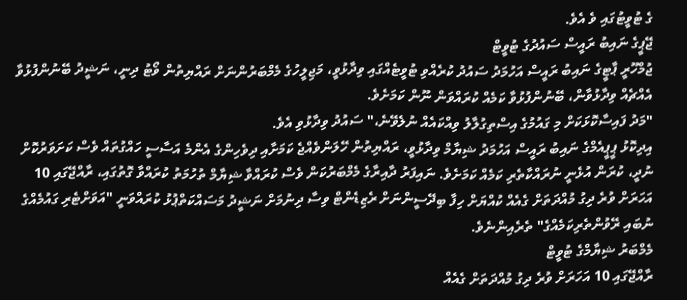ގެ ޓުވީޓުގައި ވެ އެވެ.
ޖޭޕީގެ ނައިބު ރައީސް ސައުދުގެ ޓުވީޓް
ޖުމްހޫރީ ޕާޓީގެ ނައިބު ރައީސް އަހުމަދު ސައުދު ކުރެއްވި ޓުވީޓެއްގައި ވިދާޅުވީ، މަޖިލީހުގެ މެމްބަރުންނަށް ރައްޔިތުން ވޯޓު ދިނީ، ނަޝީދު ބޭނުންފުޅުވާ އެއްޗެއް ވިދާޅުވާން، ބޭނުންފުޅުވާ ކަމެއް ކުރައްވަން ނޫން ކަމަށެވެ.
"މަދު ފައިސާކޮޅަކަށް މި ގައުމުގެ އިސްތިގުލާލު ވިއްކައެއް ނުލެވޭނެ،" ސައުދު ވިދާޅުވި އެވެ.
އިދިކޮޅު ޕީޕީއެމްގެ ނައިބު ރައީސް އަހުމަދު ޝިޔާމް ވިދާޅުވީ، ރައްޔިތުން ހޭލަންވެއްޖެ ކަމަށާއި ދިވެހިންގެ އެންމެ އަސާސީ ހައްގުތައް ވެސް ކަށަވަރުކޮށް ނުދީ، ކުރަން އުޅެނީ ނުރައްކާތެރި ކަމެއް ކަމަށެވެ. ނައިފަރު ދާއިރާގެ މެމްބަރުކަން ވެސް ކުރައްވާ ޝިޔާމް ތުހުމަތު ކުރައްވާ ގޮތުގައި، ރާއްޖޭގައި 10 އަހަރަށް ވުރެ ދިގު މުއްދަތަށް ގެއެއް ކުއްޔަށް ހިފާ ބިދޭސީންނަށް ރެޒިޑެންޓް ވިސާ ދިނުމަށް ނަޝީދު މަސައްކަތްޕުޅު ކުރައްވަނީ "އަވަށްޓެރި ގައުމެއްގެ ނުބައި ރޭވުންތެރިކަމެއްގެ" ތެރެއިންނެވެ.
މެމްބަރު ޝިޔާމްގެ ޓުވީޓް
ރާއްޖޭގައި 10 އަހަރަށް ވުރެ ދިގު މުއްދަތަށް ގެއެއް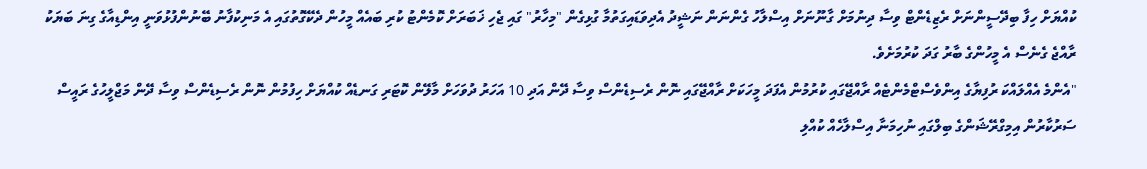ކުއްޔަށް ހިފާ ބިދޭސީންނަށް ރެޒިޑެންޓް ވިސާ ދިނުމަށް ގާނޫނަށް އިސްލާހު ގެންނަން ނަޝީދު އެދިވަޑައިގަތުމާ ގުޅިގެން "މިހާރު" ގައި ޖެހި ޚަބަރަށް ކޮމެންޓު ކުރި ބައެއް މީހުން ދެކޭގޮތުގައި އެ މަނިކުފާނު ބޭނުންފުޅުވަނީ އިންޑިއާގެ ގިނަ ބަޔަކު ރާއްޖެ ގެނެސް އެ މީހުންގެ ބާރު ގަދަ ކުރުމަށެވެ.
"އެންމެ އެއްލައްކަ ރުފިޔާގެ އިންވެސްޓްމެންޓެއް ރާއްޖޭގައި ކުރުމުން އެފަދަ މީހަކަށް ރާއްޖޭގައި ނޮން ރެސިޑެންސް ވިސާ ދޭން އަދި 10 އަހަރު ދުވަހަށް މާލޭން ކޮޓަރި ގަނޑެއް ކުއްޔަށް ހިފުމުން ނޮން ރެސިޑެންސް ވިސާ ދޭން މަޖްލީހުގެ ރައީސް ސަރުކާރުން އިމިގްރޭޝަންގެ ބިލްގައި ނުހިމަނާ އިސްލާހެއް ކުއްލި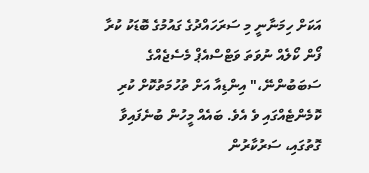އަކަށް ހިމަނާނީ މި ސަރަހައްދުގެ ގައުމުގެ ބޮޑަކު ކުރާ ފޯން ކޯލެއް ނުވަތަ ވަޓްސްއެޕް މެސެޖެއްގެ ސަބަބުންނޭ،" އިންޑިއާ އަށް ތުހުމަތުކޮށް ކުރި ކޮމެންޓެއްގައި ވެ އެވެ. ބައެއް މީހުން ބުނެފައިވާ ގޮތުގައި، ސަރުކާރުން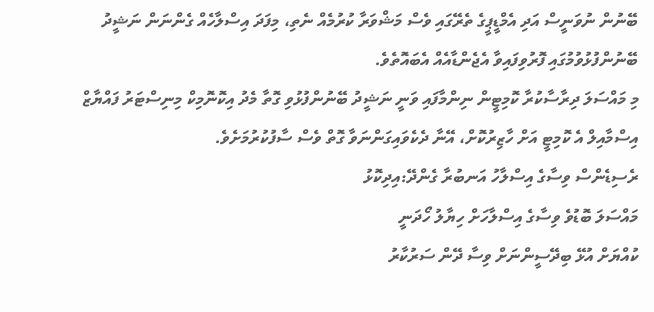ބޭނުން ނުވަނީސް އަދި އެމްޑީޕީގެ ތެރޭގައި ވެސް މަޝްވަރާ ކުރުމެއް ނެތި، މިފަދަ އިސްލާހެއް ގެންނަން ނަޝީދު ބޭނުންފުޅުވުމުގައި ފޮރުވިފައިވާ އެޖެންޑާއެއް އެބައޮތެވެ.
މި މައްސަލަ ދިރާސާކުރާ ކޮމިޓީން ނިންމާފައި ވަނީ ނަޝީދު ބޭނުންފުޅުވި ގޮތާ މެދު އިކޮނޮމިކް މިނިސްޓަރު ފައްޔާޒް އިސްމާއިލް އެ ކޮމިޓީ އަށް ހާޒިރުކޮށް، އޭނާ ދެކެވައިގަންނަވާ ގޮތް ވެސް ސާފުކުރުމަށެވެ.
ރެސިޑެންސް ވިސާގެ އިސްލާހު އަނބުރާ ގެންދޭ:އިދިކޮޅު
މައްސަލަ ބޮޑުވެ ވިސާގެ އިސްލާހަށް ހިޔާލު ހޯދަނީ
ކުއްޔަށް އުޅޭ ބިދޭސީންނަށް ވިސާ ދޭން ސަރުކާރު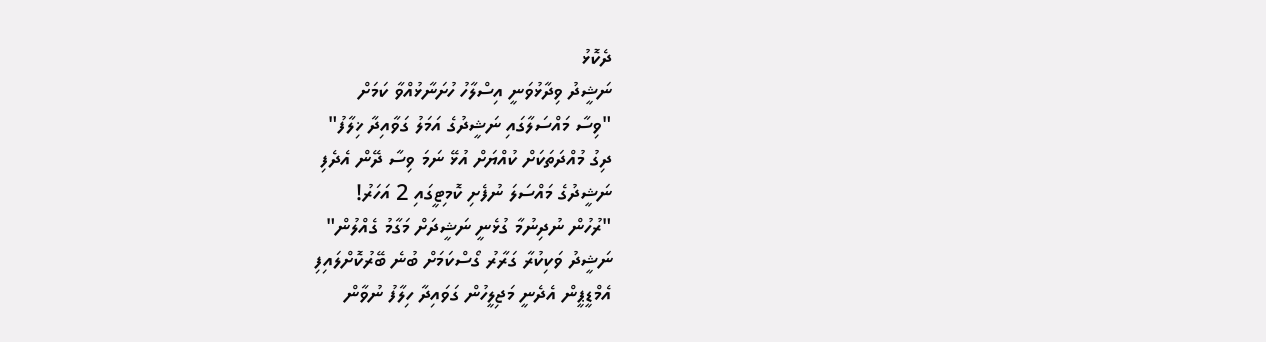ދެކޮޅު
ނަޝީދު ވިދާޅުވަނީ އިސްލާހު ހުށަނާޅުއްވާ ކަމަށް
"ވިސާ މައްސަލާގައި ނަޝީދުގެ އަމަލު ގަވާއިދާ ޚިލާފު"
ދިގު މުއްދަތަކަށް ކުއްޔަށް އުޅޭ ނަމަ ވިސާ ދޭން އެދެފި
ނަޝީދުގެ މައްސަލަ ނުފެށި ކޮމިޓީގައި 2 އަހަރު!
"ރުހުން ނުދިނުމާ ގުޅެނީ ނަޝީދަށް މަގާމު ގެއްލުން"
ނަޝީދު ވަކިކުރާ ގަރާރު ގޯސްކަމަށް ބުނެ ބޭރުކޮށްލައިފި
އެމްޑީޕީން އެދެނީ މަޖިލީހުން ގަވައިދާ ހިލާފު ނުވާން